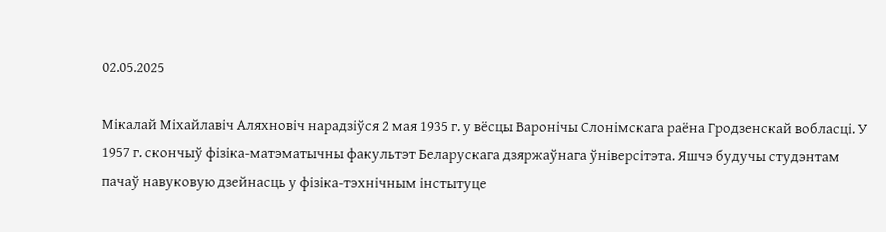02.05.2025

Мікалай Міхайлавіч Аляхновіч нарадзіўся 2 мая 1935 г. у вёсцы Варонічы Слонімскага раёна Гродзенскай вобласці. У 1957 г. скончыў фізіка-матэматычны факультэт Беларускага дзяржаўнага ўніверсітэта. Яшчэ будучы студэнтам пачаў навуковую дзейнасць у фізіка-тэхнічным інстытуце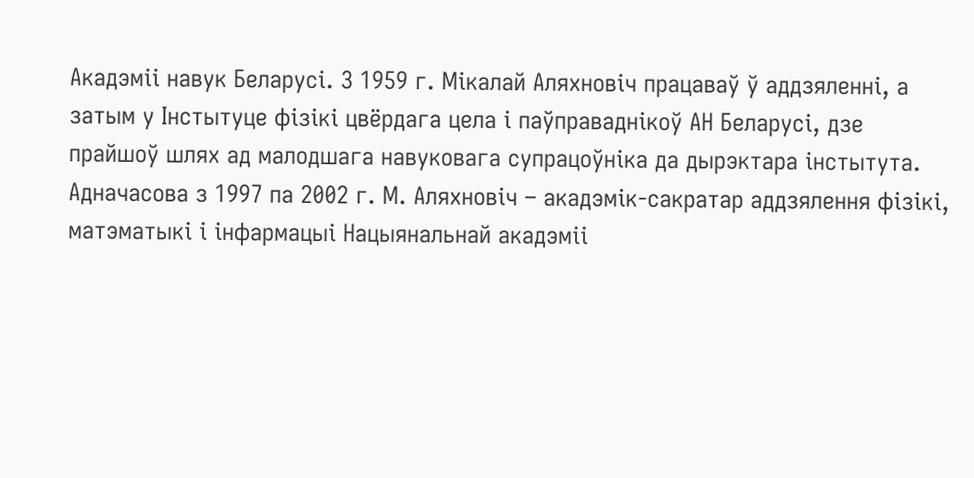Акадэміі навук Беларусі. З 1959 г. Мікалай Аляхновіч працаваў ў аддзяленні, а затым у Інстытуце фізікі цвёрдага цела і паўправаднікоў АН Беларусі, дзе прайшоў шлях ад малодшага навуковага супрацоўніка да дырэктара інстытута. Адначасова з 1997 па 2002 г. М. Аляхновіч – акадэмік-сакратар аддзялення фізікі, матэматыкі і інфармацыі Нацыянальнай акадэміі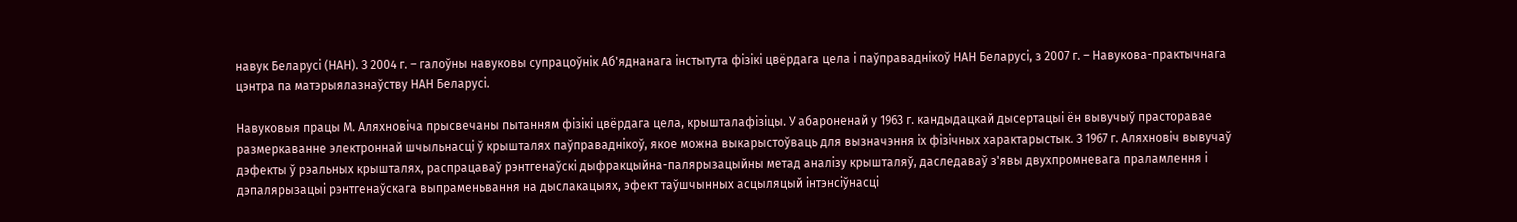навук Беларусі (НАН). З 2004 г. – галоўны навуковы супрацоўнік Аб'яднанага інстытута фізікі цвёрдага цела і паўправаднікоў НАН Беларусі, з 2007 г. – Навукова-практычнага цэнтра па матэрыялазнаўству НАН Беларусі.

Навуковыя працы М. Аляхновіча прысвечаны пытанням фізікі цвёрдага цела, крышталафізіцы. У абароненай у 1963 г. кандыдацкай дысертацыі ён вывучыў прасторавае размеркаванне электроннай шчыльнасці ў крышталях паўправаднікоў, якое можна выкарыстоўваць для вызначэння іх фізічных характарыстык. З 1967 г. Аляхновіч вывучаў дэфекты ў рэальных крышталях, распрацаваў рэнтгенаўскі дыфракцыйна-палярызацыйны метад аналізу крышталяў, даследаваў з'явы двухпромневага праламлення і дэпалярызацыі рэнтгенаўскага выпраменьвання на дыслакацыях, эфект таўшчынных асцыляцый інтэнсіўнасці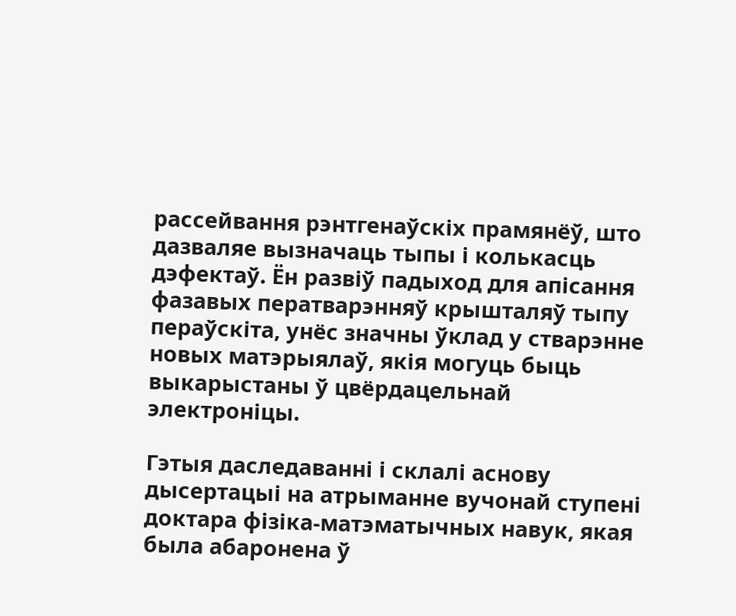рассейвання рэнтгенаўскіх прамянёў, што дазваляе вызначаць тыпы і колькасць дэфектаў. Ён развіў падыход для апісання фазавых ператварэнняў крышталяў тыпу пераўскіта, унёс значны ўклад у стварэнне новых матэрыялаў, якія могуць быць выкарыстаны ў цвёрдацельнай электроніцы.

Гэтыя даследаванні і склалі аснову дысертацыі на атрыманне вучонай ступені доктара фізіка-матэматычных навук, якая была абаронена ў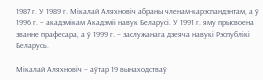1987 г. У 1989 г. Мікалай Аляхновіч абраны членам-карэспандэнтам, а ў 1996 г. – акадэмікам Акадэміі навук Беларусі. У 1991 г. яму прысвоена званне прафесара, а ў 1999 г. – заслужанага дзеяча навукі Рэспублікі Беларусь.

Мікалай Аляхновіч – аўтар 19 вынаходстваў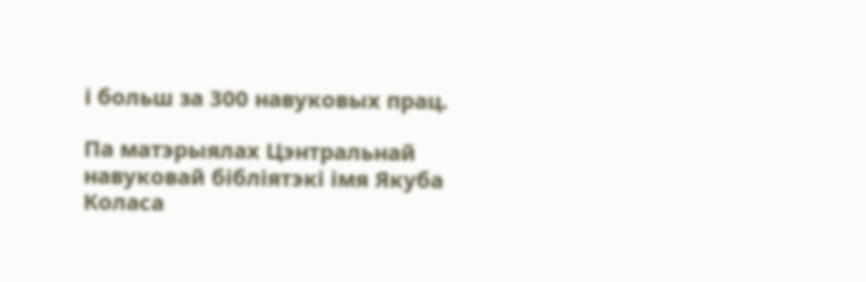і больш за 300 навуковых прац.

Па матэрыялах Цэнтральнай навуковай бібліятэкі імя Якуба Коласа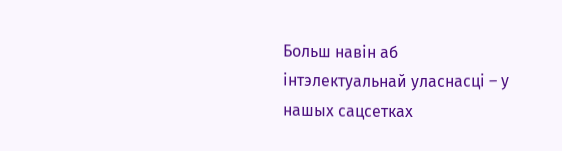Больш навін аб інтэлектуальнай уласнасці – у нашых сацсетках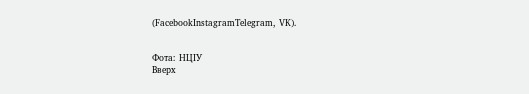(FacebookInstagramTelegram, VK).


Фота: НЦІУ
Вверх